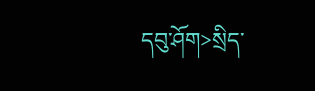དབུ་ཤོག>སྲིད་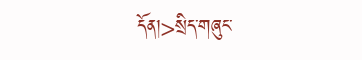དོན།>སྲིད་གཞུང་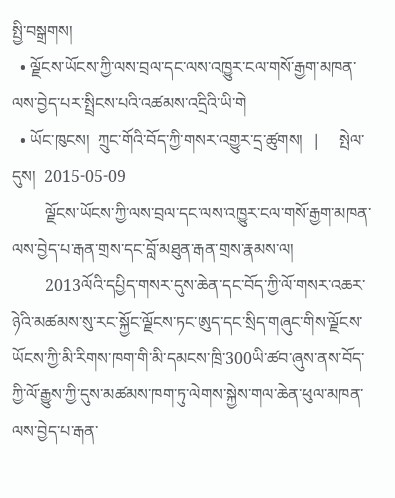སྤྱི་བསྒྲགས།
  • ལྗོངས་ཡོངས་ཀྱི་ལས་བྲལ་དང་ལས་འཁྱུར་ངལ་གསོ་རྒྱག་མཁན་ལས་བྱེད་པར་སྤྲིངས་པའི་འཚམས་འདྲིའི་ཡི་གེ
  • ཡོང་ཁུངས།  ཀྲུང་གོའི་བོད་ཀྱི་གསར་འགྱུར་དྲ་ཚུགས།   |     སྤེལ་དུས།  2015-05-09
        ལྗོངས་ཡོངས་ཀྱི་ལས་བྲལ་དང་ལས་འཁྱུར་ངལ་གསོ་རྒྱག་མཁན་ལས་བྱེད་པ་རྒན་གྲས་དང་བློ་མཐུན་རྒན་གྲས་རྣམས་ལ།
        2013ལོའི་དཔྱིད་གསར་དུས་ཆེན་དང་བོད་ཀྱི་ལོ་གསར་འཆར་ཉེའི་མཚམས་སུ་རང་སྐྱོང་ལྗོངས་ཏང་ཨུད་དང་སྲིད་གཞུང་གིས་ལྗོངས་ཡོངས་ཀྱི་མི་རིགས་ཁག་གི་མི་དམངས་ཁྲི་300ཡི་ཚབ་ཞུས་ནས་བོད་ཀྱི་ལོ་རྒྱུས་ཀྱི་དུས་མཚམས་ཁག་ཏུ་ལེགས་སྐྱེས་གལ་ཆེན་ཕུལ་མཁན་ལས་བྱེད་པ་རྒན་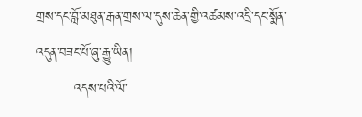གྲས་དང་བློ་མཐུན་རྒན་གྲས་ལ་དུས་ཆེན་གྱི་འཚམས་འདྲི་དང་སྨོན་འདུན་བཟང་པོ་ཞུ་རྒྱུ་ཡིན།
        འདས་པའི་ལོ་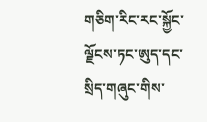གཅིག་རིང་རང་སྐྱོང་ལྗོངས་ཏང་ཨུད་དང་སྲིད་གཞུང་གིས་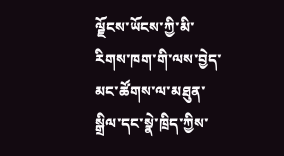ལྗོངས་ཡོངས་ཀྱི་མི་རིགས་ཁག་གི་ལས་བྱེད་མང་ཚོགས་ལ་མཐུན་སྒྲིལ་དང་སྣེ་ཁྲིད་ཀྱིས་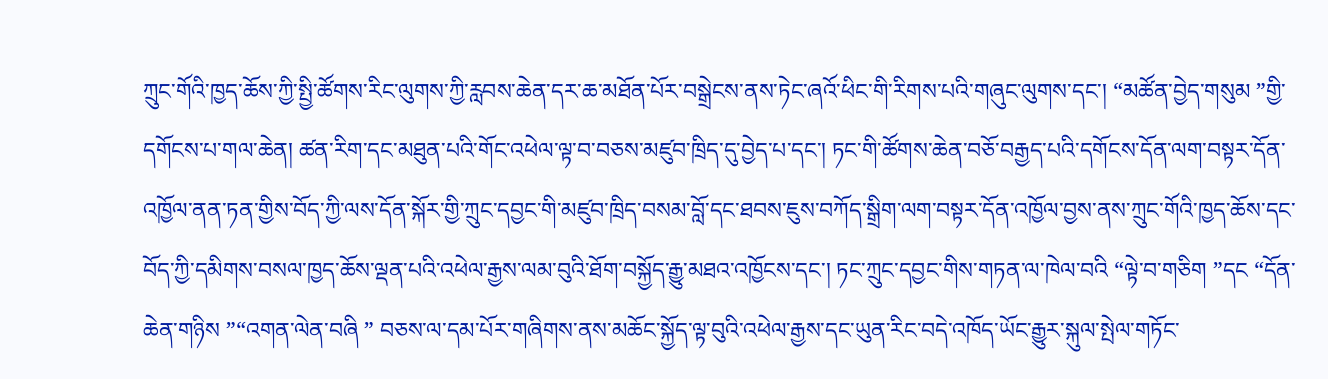ཀྲུང་གོའི་ཁྱད་ཆོས་ཀྱི་སྤྱི་ཚོགས་རིང་ལུགས་ཀྱི་རླབས་ཆེན་དར་ཆ་མཐོན་པོར་བསྒྲེངས་ནས་ཏེང་ཞའོ་ཕིང་གི་རིགས་པའི་གཞུང་ལུགས་དང་། “མཚོན་བྱེད་གསུམ ”གྱི་དགོངས་པ་གལ་ཆེན། ཚན་རིག་དང་མཐུན་པའི་གོང་འཕེལ་ལྟ་བ་བཅས་མཛུབ་ཁྲིད་དུ་བྱེད་པ་དང་། ཏང་གི་ཚོགས་ཆེན་བཅོ་བརྒྱད་པའི་དགོངས་དོན་ལག་བསྟར་དོན་འཁྱོལ་ནན་ཏན་གྱིས་བོད་ཀྱི་ལས་དོན་སྐོར་གྱི་ཀྲུང་དབྱང་གི་མཛུབ་ཁྲིད་བསམ་བློ་དང་ཐབས་ཇུས་བཀོད་སྒྲིག་ལག་བསྟར་དོན་འཁྱོལ་བྱས་ནས་ཀྲུང་གོའི་ཁྱད་ཆོས་དང་བོད་ཀྱི་དམིགས་བསལ་ཁྱད་ཆོས་ལྡན་པའི་འཕེལ་རྒྱས་ལམ་བུའི་ཐོག་བསྐྱོད་རྒྱུ་མཐའ་འཁྱོངས་དང་། ཏང་ཀྲུང་དབྱང་གིས་གཏན་ལ་ཁེལ་བའི “ལྟེ་བ་གཅིག ”དང “དོན་ཆེན་གཉིས ”“འགན་ལེན་བཞི ” བཅས་ལ་དམ་པོར་གཞིགས་ནས་མཆོང་སྐྱོད་ལྟ་བུའི་འཕེལ་རྒྱས་དང་ཡུན་རིང་བདེ་འཁོད་ཡོང་རྒྱུར་སྐུལ་སྤེལ་གཏོང་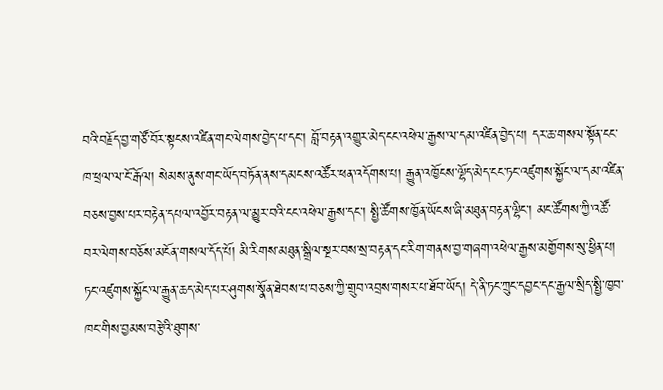བའི་བརྗོད་བྱ་གཙོ་བོར་སྟངས་འཛིན་གང་ལེགས་བྱེད་པ་དང་། བློ་བརྟན་འགྱུར་མེད་ངང་འཕེལ་རྒྱས་ལ་དམ་འཛིན་བྱེད་པ། དར་ཆ་གསལ་སྟོན་ངང་ཁ་ཕྲལ་ལ་ངོ་རྒོལ། སེམས་ནུས་གང་ཡོད་བཏོན་ནས་དམངས་འཚོར་ཕན་འདོགས་པ། རྒྱུན་འཁྱོངས་ལྷོད་མེད་ངང་ཏང་འཛུགས་སྐྱོང་ལ་དམ་འཛིན་བཅས་བྱས་པར་བརྟེན་དཔལ་འབྱོར་བརྟན་ལ་མྱུར་བའི་ངང་འཕེལ་རྒྱས་དང་། སྤྱི་ཚོགས་ཁྱོན་ཡོངས་ཞི་མཐུན་བརྟན་ལྷིང་། མང་ཚོགས་ཀྱི་འཚོ་བར་ལེགས་བཅོས་མངོན་གསལ་དོད་པོ། མི་རིགས་མཐུན་སྒྲིལ་སྔར་བས་སྲ་བརྟན་དང་རིག་གནས་བྱ་གཞག་འཕེལ་རྒྱས་མགྱོགས་སུ་ཕྱིན་པ། ཏང་འཛུགས་སྐྱོང་ལ་རྒྱུན་ཆད་མེད་པར་ཤུགས་སྣོན་ཐེབས་པ་བཅས་ཀྱི་གྲུབ་འབྲས་གསར་པ་ཐོབ་ཡོད། དེ་ནི་ཏང་ཀྲུང་དབྱང་དང་རྒྱལ་སྲིད་སྤྱི་ཁྱབ་ཁང་གིས་བྱམས་བརྩེའི་ཐུགས་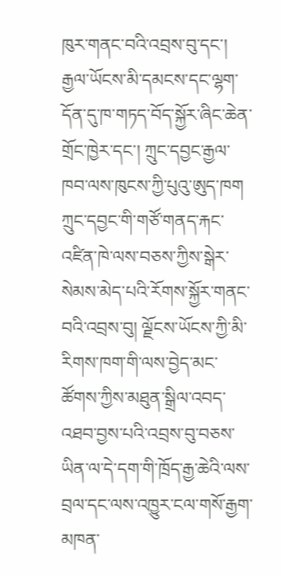ཁུར་གནང་བའི་འབྲས་བུ་དང་། རྒྱལ་ཡོངས་མི་དམངས་དང་ལྷག་དོན་དུ་ཁ་གཏད་བོད་སྐྱོར་ཞིང་ཆེན་གྲོང་ཁྱེར་དང་། ཀྲུང་དབྱང་རྒྱལ་ཁབ་ལས་ཁུངས་ཀྱི་པུའུ་ཨུད་ཁག ཀྲུང་དབྱང་གི་གཙོ་གནད་རྐང་འཛིན་ཁེ་ལས་བཅས་ཀྱིས་སྒེར་སེམས་མེད་པའི་རོགས་སྐྱོར་གནང་བའི་འབྲས་བུ། ལྗོངས་ཡོངས་ཀྱི་མི་རིགས་ཁག་གི་ལས་བྱེད་མང་ཚོགས་ཀྱིས་མཐུན་སྒྲིལ་འབད་འཐབ་བྱས་པའི་འབྲས་བུ་བཅས་ཡིན་ལ་དེ་དག་གི་ཁྲོད་རྒྱ་ཆེའི་ལས་བྲལ་དང་ལས་འཁྱུར་ངལ་གསོ་རྒྱག་མཁན་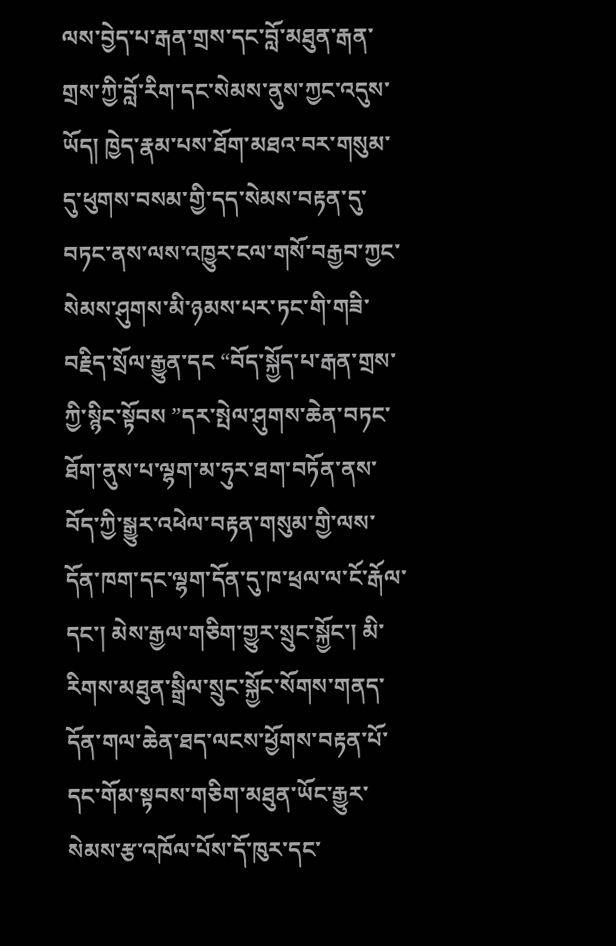ལས་བྱེད་པ་རྒན་གྲས་དང་བློ་མཐུན་རྒན་གྲས་ཀྱི་བློ་རིག་དང་སེམས་ནུས་ཀྱང་འདུས་ཡོད། ཁྱེད་རྣམ་པས་ཐོག་མཐའ་བར་གསུམ་དུ་ཕུགས་བསམ་གྱི་དད་སེམས་བརྟན་དུ་བཏང་ནས་ལས་འཁྱུར་ངལ་གསོ་བརྒྱབ་ཀྱང་སེམས་ཤུགས་མི་ཉམས་པར་ཏང་གི་གཟི་བརྗིད་སྲོལ་རྒྱུན་དང “བོད་སྐྱོད་པ་རྒན་གྲས་ཀྱི་སྙིང་སྟོབས ”དར་སྤེལ་ཤུགས་ཆེན་བཏང་ཐོག་ནུས་པ་ལྷག་མ་ཧུར་ཐག་བཏོན་ནས་བོད་ཀྱི་སྒྱུར་འཕེལ་བརྟན་གསུམ་གྱི་ལས་དོན་ཁག་དང་ལྷག་དོན་དུ་ཁ་ཕྲལ་ལ་ངོ་རྒོལ་དང་། མེས་རྒྱལ་གཅིག་གྱུར་སྲུང་སྐྱོང་། མི་རིགས་མཐུན་སྒྲིལ་སྲུང་སྐྱོང་སོགས་གནད་དོན་གལ་ཆེན་ཐད་ལངས་ཕྱོགས་བརྟན་པོ་དང་གོམ་སྟབས་གཅིག་མཐུན་ཡོང་རྒྱུར་སེམས་རྩ་འཁོལ་པོས་དོ་ཁུར་དང་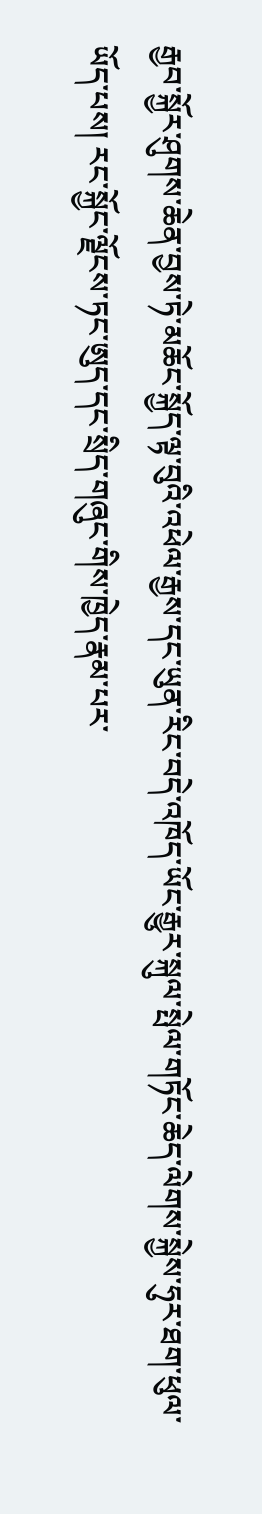རྒྱབ་སྐྱོར་ཤུགས་ཆེན་བྱས་ཏེ་མཆོང་སྐྱོད་ལྟ་བུའི་འཕེལ་རྒྱས་དང་ཡུན་རིང་བདེ་འཁོད་ཡོང་རྒྱུར་སྐུལ་སྤེལ་གཏོང་ཆེད་ལེགས་སྐྱེས་ཧུར་ཐག་ཕུལ་ཡོད་པས། རང་སྐྱོང་ལྗོངས་ཏང་ཨུད་དང་སྲིད་གཞུང་གིས་ཁྱེད་རྣམ་པར་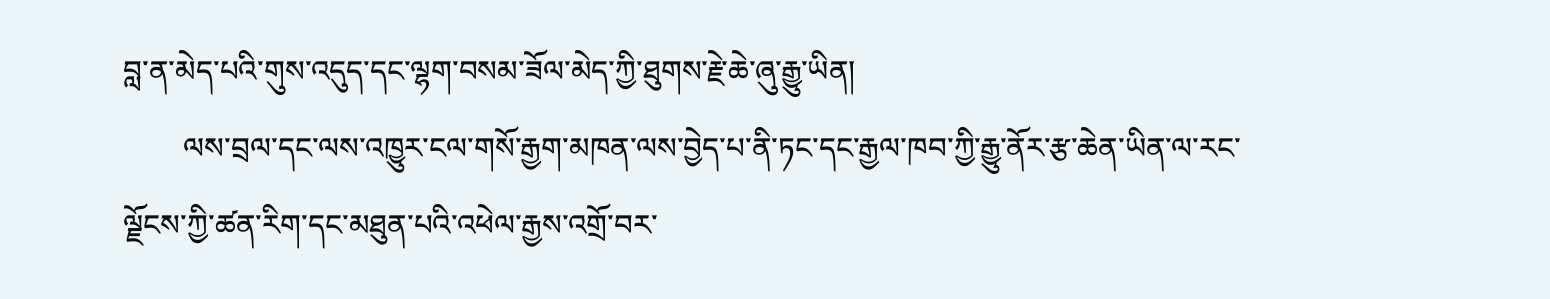བླ་ན་མེད་པའི་གུས་འདུད་དང་ལྷག་བསམ་ཟོལ་མེད་ཀྱི་ཐུགས་རྗེ་ཆེ་ཞུ་རྒྱུ་ཡིན།
        ལས་བྲལ་དང་ལས་འཁྱུར་ངལ་གསོ་རྒྱག་མཁན་ལས་བྱེད་པ་ནི་ཏང་དང་རྒྱལ་ཁབ་ཀྱི་རྒྱུ་ནོར་རྩ་ཆེན་ཡིན་ལ་རང་ལྗོངས་ཀྱི་ཚན་རིག་དང་མཐུན་པའི་འཕེལ་རྒྱས་འགྲོ་བར་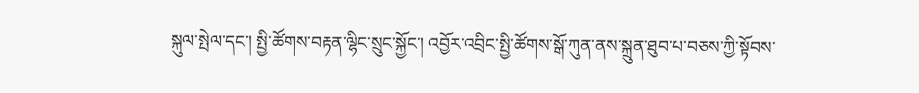སྐུལ་སྤེལ་དང་། སྤྱི་ཚོགས་བརྟན་ལྷིང་སྲུང་སྐྱོང་། འབྱོར་འབྲིང་སྤྱི་ཚོགས་སྒོ་ཀུན་ནས་སྐྲུན་ཐུབ་པ་བཅས་ཀྱི་སྟོབས་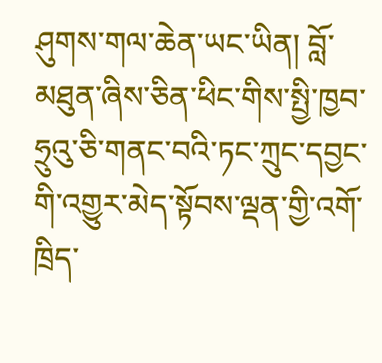ཤུགས་གལ་ཆེན་ཡང་ཡིན། བློ་མཐུན་ཞིས་ཅིན་ཕིང་གིས་སྤྱི་ཁྱབ་ཧྲུའུ་ཅི་གནང་བའི་ཏང་ཀྲུང་དབྱང་གི་འགྱུར་མེད་སྟོབས་ལྡན་གྱི་འགོ་ཁྲིད་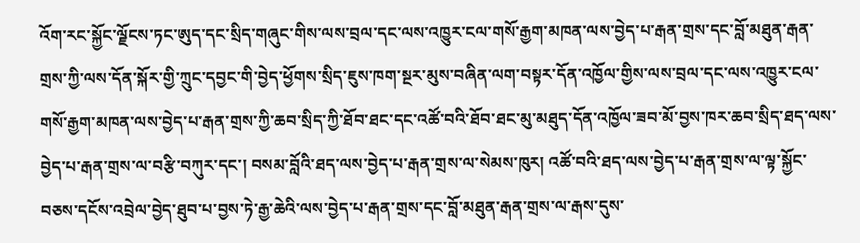འོག་རང་སྐྱོང་ལྗོངས་ཏང་ཨུད་དང་སྲིད་གཞུང་གིས་ལས་བྲལ་དང་ལས་འཁྱུར་ངལ་གསོ་རྒྱག་མཁན་ལས་བྱེད་པ་རྒན་གྲས་དང་བློ་མཐུན་རྒན་གྲས་ཀྱི་ལས་དོན་སྐོར་གྱི་ཀྲུང་དབྱང་གི་བྱེད་ཕྱོགས་སྲིད་ཇུས་ཁག་སྔར་མུས་བཞིན་ལག་བསྟར་དོན་འཁྱོལ་གྱིས་ལས་བྲལ་དང་ལས་འཁྱུར་ངལ་གསོ་རྒྱག་མཁན་ལས་བྱེད་པ་རྒན་གྲས་ཀྱི་ཆབ་སྲིད་ཀྱི་ཐོབ་ཐང་དང་འཚོ་བའི་ཐོབ་ཐང་མུ་མཐུད་དོན་འཁྱོལ་ཟབ་མོ་བྱས་ཁར་ཆབ་སྲིད་ཐད་ལས་བྱེད་པ་རྒན་གྲས་ལ་བརྩི་བཀུར་དང་། བསམ་བློའི་ཐད་ལས་བྱེད་པ་རྒན་གྲས་ལ་སེམས་ཁུར། འཚོ་བའི་ཐད་ལས་བྱེད་པ་རྒན་གྲས་ལ་ལྟ་སྐྱོང་བཅས་དངོས་འབྲེལ་བྱེད་ཐུབ་པ་བྱས་ཏེ་རྒྱ་ཆེའི་ལས་བྱེད་པ་རྒན་གྲས་དང་བློ་མཐུན་རྒན་གྲས་ལ་རྒས་དུས་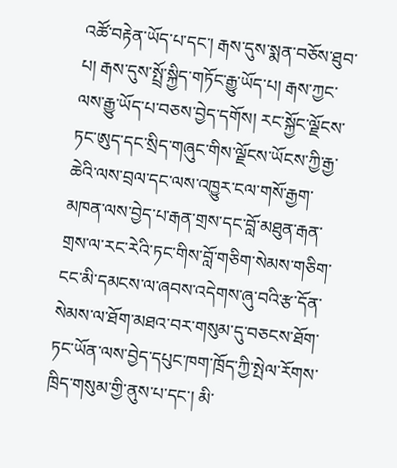འཚོ་བརྟེན་ཡོད་པ་དང་། རྒས་དུས་སྨན་བཅོས་ཐུབ་པ། རྒས་དུས་སྤྲོ་སྐྱིད་གཏོང་རྒྱུ་ཡོད་པ། རྒས་ཀྱང་ལས་རྒྱུ་ཡོད་པ་བཅས་བྱེད་དགོས། རང་སྐྱོང་ལྗོངས་ཏང་ཨུད་དང་སྲིད་གཞུང་གིས་ལྗོངས་ཡོངས་ཀྱི་རྒྱ་ཆེའི་ལས་བྲལ་དང་ལས་འཁྱུར་ངལ་གསོ་རྒྱག་མཁན་ལས་བྱེད་པ་རྒན་གྲས་དང་བློ་མཐུན་རྒན་གྲས་ལ་རང་རེའི་ཏང་གིས་བློ་གཅིག་སེམས་གཅིག་ངང་མི་དམངས་ལ་ཞབས་འདེགས་ཞུ་བའི་རྩ་དོན་སེམས་ལ་ཐོག་མཐའ་བར་གསུམ་དུ་བཅངས་ཐོག་ཏང་ཡོན་ལས་བྱེད་དཔུང་ཁག་ཁྲོད་ཀྱི་སྤེལ་རོགས་ཁྲིད་གསུམ་གྱི་ནུས་པ་དང་། མི་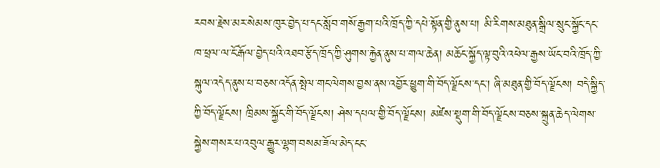རབས་རྗེས་མར་སེམས་ཁུར་བྱེད་པ་དང་སློབ་གསོ་རྒྱག་པའི་ཁྲོད་ཀྱི་དཔེ་སྟོན་གྱི་ནུས་པ། མི་རིགས་མཐུན་སྒྲིལ་སྲུང་སྐྱོང་དང་ཁ་ཕྲལ་ལ་ངོ་རྒོལ་བྱེད་པའི་འཐབ་རྩོད་ཁྲོད་ཀྱི་ཤུགས་རྐྱེན་ནུས་པ་གལ་ཆེན། མཆོང་སྐྱོད་ལྟ་བུའི་འཕེལ་རྒྱས་ཡོང་བའི་ཁྲོད་ཀྱི་སྐུལ་འདེད་ནུས་པ་བཅས་འདོན་སྤེལ་གང་ལེགས་བྱས་ནས་འབྱོར་ཕྱུག་གི་བོད་ལྗོངས་དང་། ཞི་མཐུན་གྱི་བོད་ལྗོངས། བདེ་སྐྱིད་ཀྱི་བོད་ལྗོངས། ཁྲིམས་སྐྱོང་གི་བོད་ལྗོངས། ཤེས་དཔལ་གྱི་བོད་ལྗོངས། མཛེས་སྡུག་གི་བོད་ལྗོངས་བཅས་སྐྲུན་ཆེད་ལེགས་སྐྱེས་གསར་པ་འབུལ་རྒྱུར་ལྷག་བསམ་ཟོལ་མེད་ངང་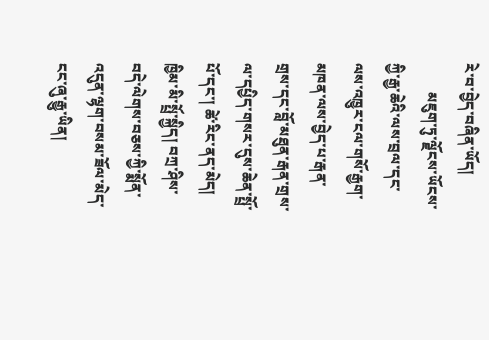རེ་བ་བྱེད་བཞིན་ཡོད།
        མཇུག་ཏུ་ལྗོངས་ཡོངས་ཀྱི་རྒྱ་ཆེའི་ལས་བྲལ་དང་ལས་འཁྱུར་ངལ་གསོ་རྒྱག་མཁན་ལས་བྱེད་པ་རྒན་གྲས་དང་བློ་མཐུན་རྒན་གྲས་ལ་དཔྱིད་གསར་དུས་ཆེན་སྤྲོ་པོ་དང་། ཚེ་རིང་ནད་མེད། ཁྱིམ་མི་སྤྲོ་སྐྱིད། བཀྲ་ཤིས་བདེ་ལེགས་བཅས་ཀྱི་སྨོན་འདུན་ལྷག་བསམ་ཟོལ་མེད་ངང་ཞུ་རྒྱུ་ཡིན།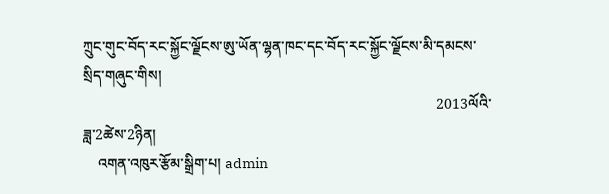ཀྲུང་གུང་བོད་རང་སྐྱོང་ལྗོངས་ཨུ་ཡོན་ལྷན་ཁང་དང་བོད་རང་སྐྱོང་ལྗོངས་མི་དམངས་སྲིད་གཞུང་གིས།
                                                                                                 2013ལོའི་ཟླ་2ཚེས་2ཉིན།
    འགན་འཁུར་རྩོམ་སྒྲིག་པ། admin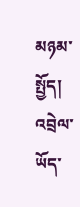མཉམ་སྤྱོད།
འབྲེལ་ཡོད་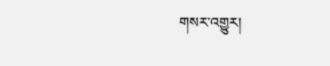གསར་འགྱུར།